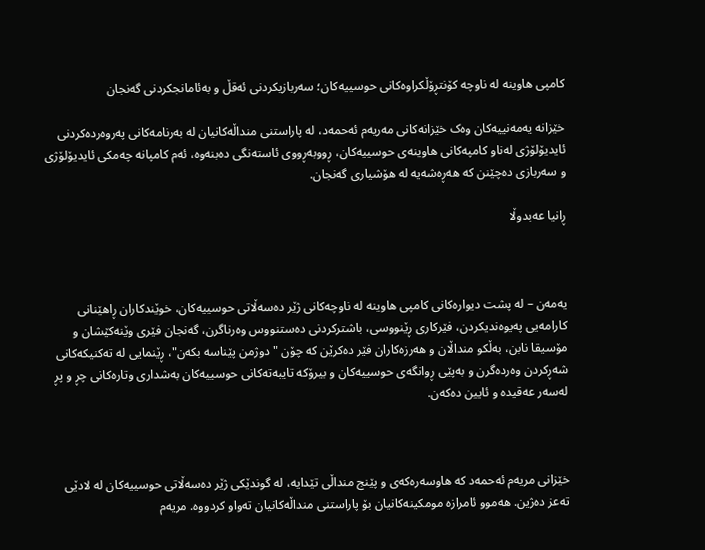کامپی هاوینە لە ناوچە کۆنتڕۆڵکراوەکانی حوسییەکان؛ سەربازیکردنی ئەقڵ و بەئامانجکردنی گەنجان

خێزانە یەمەنییەکان وەک خێزانەکانی مەریەم ئەحمەد، لە پاراستنی منداڵەکانیان لە بەرنامەکانی پەروەردەکردنی ئایدیۆلۆژی لەناو کامپەکانی هاوینەی حوسییەکان، ڕووبەڕووی ئاستەنگی دەبنەوە، ئەم کامپانە چەمکی ئایدیۆلۆژی و سەربازی دەچێنن کە هەڕەشەیە لە هۆشیاری گەنجان.

ڕانیا عەبدوڵا



یەمەن – لە پشت دیوارەکانی کامپی هاوینە لە ناوچەکانی ژێر دەسەڵاتی حوسییەکان، خوێندکاران ڕاهێنانی کارامەیی پەیوەندیکردن، فێرکاری ڕێنووسی، باشترکردنی دەستنووس وەرناگرن، گەنجان فێری وێنەکێشان و مۆسیقا نابن، بەڵکو منداڵان و هەرزەکاران فێر دەکرێن کە چۆن "دوژمن پێناسە بکەن"، ڕێنمایی لە تەکنیکەکانی شەڕکردن وەردەگرن و بەپێی ڕوانگەی حوسییەکان و بیرۆکە تایبەتەکانی حوسییەکان بەشداری وتارەکانی چڕ و پڕ لەسەر عەقیدە و ئایین دەکەن.



خێزانی مریەم ئەحمەد کە هاوسەرەکەی و پێنج منداڵی تێدایە، لە گوندێکی ژێر دەسەڵاتی حوسییەکان لە لادێی تەعز دەژین. هەموو ئامرازە مومکینەکانیان بۆ پاراستنی منداڵەکانیان تەواو کردووە. مریەم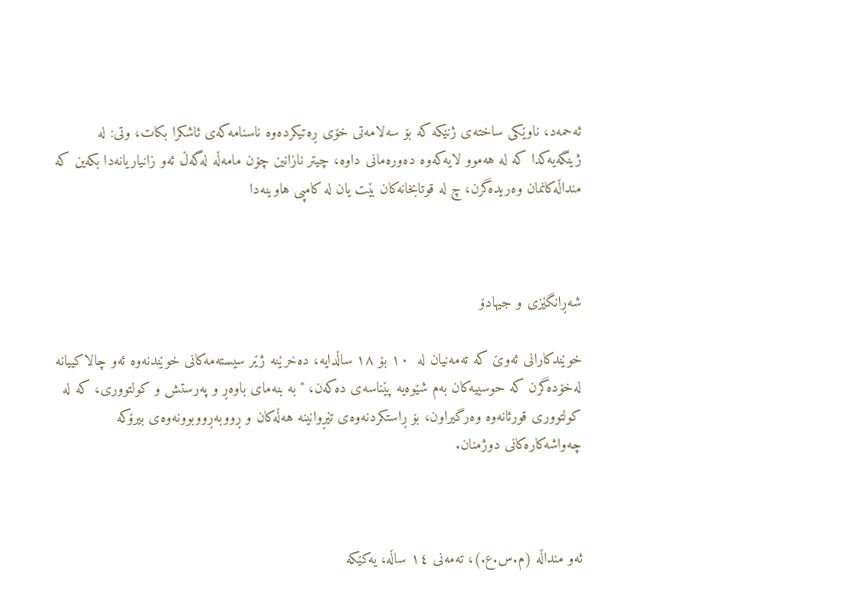ئەحمەد، ناوێکی ساختەی ژنێکە کە بۆ سەلامەتی خۆی ڕەتیکردەوە ناسنامەکەی ئاشکرا بکات، وتی: لە ژینگەیەکدا کە لە هەموو لایەکەوە دەورەمانی داوە، چیتر نازانین چۆن مامەڵە لەگەڵ ئەو زانیاریانەدا بکەین کە منداڵەکانمان وەریدەگرن، چ لە قوتابخانەکان بێت یان لە کامپی هاوینەدا



شەڕانگێزی و جیهادۆ

خوێندکارانی ئەوێ کە تەمەنیان لە  ١٠ بۆ ١٨ ساڵدایە، دەخرێنە ژێر سیستەمەکانی خوێندنەوە ئەو چالاکییانە لەخۆدەگرن کە حوسییەکان بەم شێوەیە پێناسەی دەکەن، "بە بنەمای باوەڕ و پەرستش و کولتووری، کە لە کولتووری قورئانەوە وەرگیراون، بۆ ڕاستکردنەوەی تێڕوانینە هەڵەکان و ڕووبەڕووبوونەوەی بیرۆکە چەواشەکارەکانی دوژمنان.



ئەو منداڵە (م.س.ع.)، تەمەنی ١٤ ساڵە، یەکێکە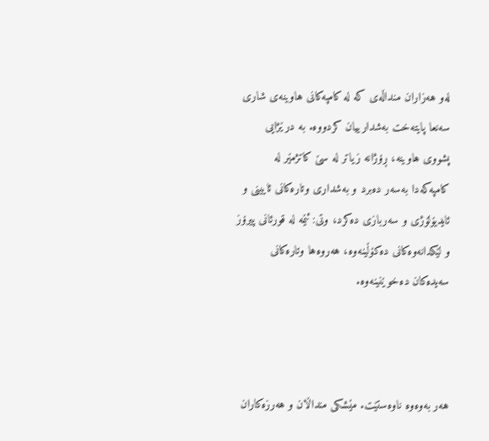لەو هەزاران منداڵەی کە لە کامپەکانی هاوینەی شاری سەنعا پایتەخت بەشدارییان کردووە. بە درێژایی پشووی هاوینە، ڕۆژانە زیاتر لە سێ کاتژمێر لە کامپەکەدا بەسەر دەبرد و بەشداری وتارەکانی ئایینی و ئایدیۆلۆژی و سەربازی دەکرد، وتی: ئێمە لە قورئانی پیرۆز و لێکدانەوەکانی دەکۆڵینەوە، هەروەها وتارەکانی سەیدەکان دەخوێنینەوە.



هەر بەوەوە ناوەستێت. مێشکی منداڵان و هەرزەکاران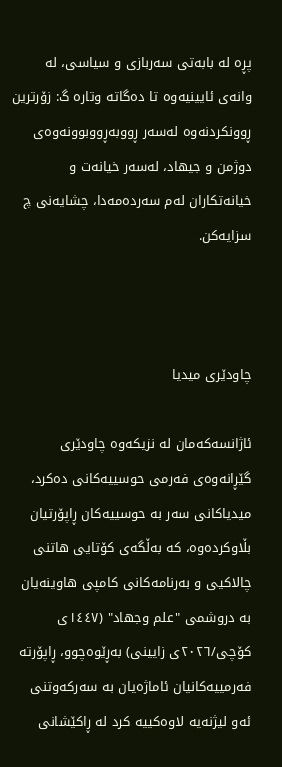پڕە لە بابەتی سەربازی و سیاسی، لە وانەی ئایینیەوە تا دەگاتە وتارە گ: زۆرترین ڕوونکردنەوە لەسەر ڕووبەڕووبوونەوەی دوژمن و جیهاد، لەسەر خیانەت و خیانەتکاران لەم سەردەمەدا، چشایەنی چ سزایەکن.



چاودێری میدیا

ئاژانسەکەمان لە نزیکەوە چاودێری گێڕانەوەی فەرمی حوسییەکانی دەکرد، میدیاکانی سەر بە حوسییەکان ڕاپۆرتیان بڵاوکردەوە، کە بەڵگەی کۆتایی هاتنی چالاکیی و بەرنامەکانی کامپی هاوینەیان بە دروشمی "علم وجهاد" (١٤٤٧ی کۆچی/٢٠٢٦ی زایینی) بەڕێوەچوو، ڕاپۆرتە فەرمییەکانیان ئاماژەیان بە سەرکەوتنی ئەو لیژنەیە لاوەکییە کرد لە ڕاکێشانی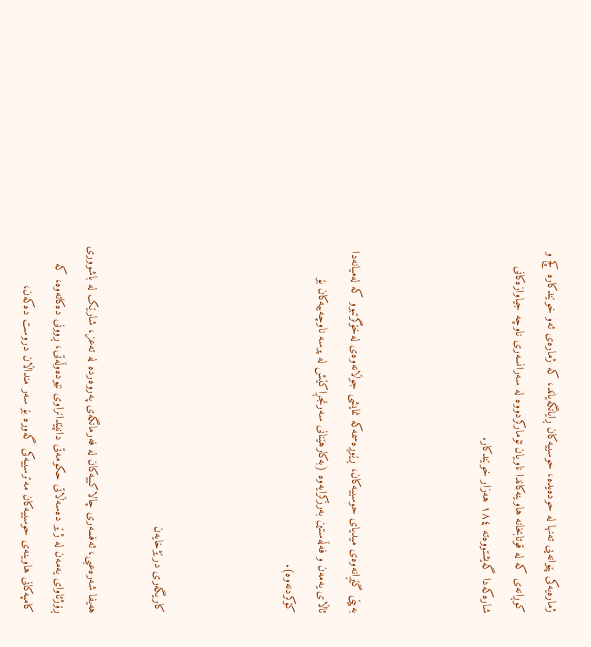ژمارەیەکی پێوانەیی تەنها لە حودەیدە، حوسییەکان ڕایانگەیاند، کە ژمارەی ئەو خوێندکارە کچ و کوڕانەی کە لە قوتابخانە هاوینەکاندا ناویان تۆمارکردووە لە سەرانسەری ناوچە جیاوازەکانی شارەکەدا گەیشتووەتە ١٨٤ هەزار خوێندکار.



بەپێی گێڕانەوەی میدیای حوسییەکان، ڕێوڕەسمەکە نمایشی جوڵانەوەی لەخۆگرتبوو کە لەمیانەدا ئاڵای یەمەن و فەڵەستین بەرزکرایەوە (بەکارهێنانی سەرنجڕاکێش لە پرسە ناوچەییەکان بۆ کۆکردنەوە).



کاریگەری درێژخایەن

هەیفا شەرەعبی، ئەفسەری چالاکییەکان لە فەرمانگەی پەروەردە لە تەعز، شارێک لە باشووری ڕۆژئاوای یەمەن لە ژێر دەسەڵاتی حکومەتی دانپێدانراوی نێودەوڵەتی، ڕوونی دەکاتەوە، کە کامپەکانی هاوینەی حوسییەکان مەترسییەکی گەورە بۆ سەر منداڵان دروست دەکەن،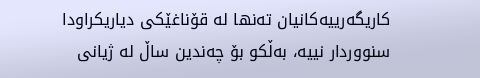کاریگەرییەکانیان تەنها لە قۆناغێکی دیاریکراودا سنووردار نییە، بەڵکو بۆ چەندین ساڵ لە ژیانی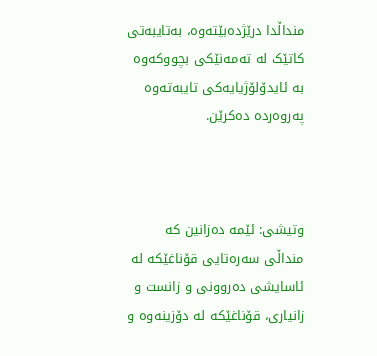منداڵدا درێژدەبێتەوە، بەتایبەتی کاتێک لە تەمەنێکی بچووکەوە بە ئایدۆلۆژیایەکی تایبەتەوە پەروەردە دەکرێن.



وتیشی: ئێمە دەزانین کە منداڵی سەرەتایی قۆناغێکە لە ئاسایشی دەروونی و زانست و زانیاری، قۆناغێکە لە دۆزینەوە و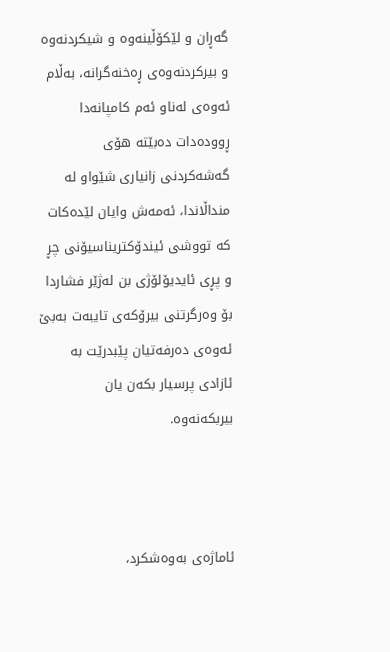گەڕان و لێکۆڵینەوە و شیکردنەوە و بیرکردنەوەی ڕەخنەگرانە، بەڵام ئەوەی لەناو ئەم کامپانەدا ڕوودەدات دەبێتە هۆی گەشەکردنی زانیاری شێواو لە منداڵاندا، ئەمەش وایان لێدەکات کە تووشی ئیندۆکتریناسیۆنی چڕ و پڕی ئایدیۆلۆژی بن لەژێر فشاردا بۆ وەرگرتنی بیرۆکەی تایبەت بەبێ ئەوەی دەرفەتیان پێبدرێت بە ئازادی پرسیار بکەن یان بیربکەنەوە.



ئاماژەی بەوەشکرد،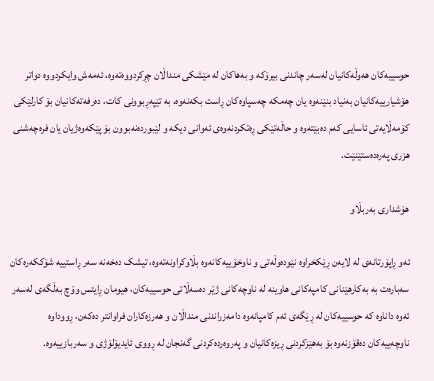حوسییەکان هەوڵەکانیان لەسەر چاندنی بیرۆکە و بەهاکان لە مێشکی منداڵان چڕکردووەتەوە، ئەمەش وایکردووە دواتر هۆشیارییەکانیان بەنیاد بنێنەوە یان چەمکە چەسپاوەکان ڕاست بکەنەوە، بە تێپەڕبوونی کات، دەرفەتەکانیان بۆ کارلێکی کۆمەڵایەتی ئاسایی کەم دەبێتەوە و حاڵەتێکی ڕەتکردنەوەی ئەوانی دیکە و لێبوردەنەبوون بۆ پێکەوەژیان یان فرەچەشنی هزری پەرەدەستێنێت.

هۆشداری بەربڵاو

ئەو ڕاپۆرتانەی لە لایەن ڕێکخراوە نێودەوڵەتی و ناوخۆییەکانەوە بڵاوکراونەتەوە، تیشک دەخەنە سەر ڕاستییە شۆککەرەکان سەبارەت بە بەکارهێنانی کامپەکانی هاوینە لە ناوچەکانی ژێر دەسەڵاتی حوسییەکان، هیومان ڕایتس وۆچ بەڵگەی لەسەر ئەوە داناوە کە حوسییەکان لە ڕێگەی ئەم کامپانەوە دامەزراندنی منداڵان و هەرزەکاران فراوانتر دەکەن، ڕووداوە ناوچەییەکان دەقۆزنەوە بۆ بەهێزکردنی ڕیزەکانیان و پەروەردەکردنی گەنجان لە ڕووی ئایدیۆلۆژی و سەربازییەوە.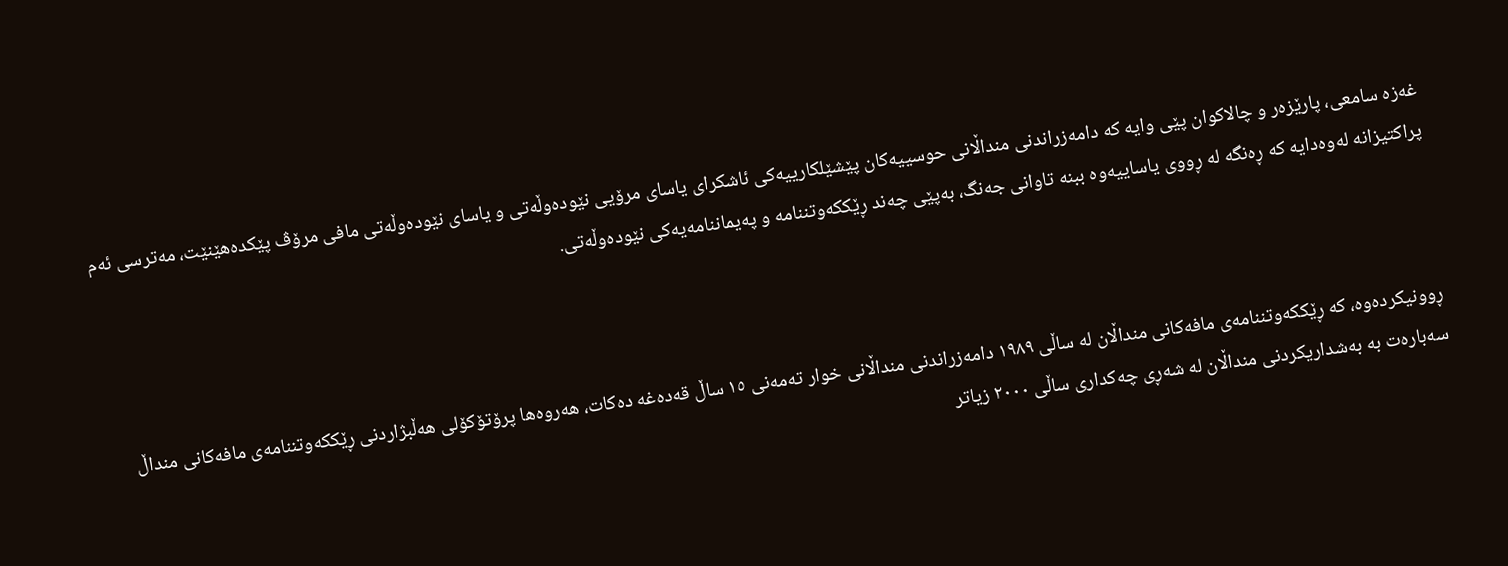غەزە سامعی، پارێزەر و چالاکوان پێی وایە کە دامەزراندنی منداڵانی حوسییەکان پێشێلکارییەکی ئاشکرای یاسای مرۆیی نێودەوڵەتی و یاسای نێودەوڵەتی مافی مرۆڤ پێکدەهێنێت، مەترسی ئەم پراکتیزانە لەوەدایە کە ڕەنگە لە ڕووی یاساییەوە ببنە تاوانی جەنگ، بەپێی چەند ڕێککەوتننامە و پەیماننامەیەکی نێودەوڵەتی.



ڕوونیکردەوە، کە ڕێککەوتننامەی مافەکانی منداڵان لە ساڵی ١٩٨٩ دامەزراندنی منداڵانی خوار تەمەنی ١٥ ساڵ قەدەغە دەکات، هەروەها پرۆتۆکۆلی هەڵبژاردنی ڕێککەوتننامەی مافەکانی منداڵ سەبارەت بە بەشداریکردنی منداڵان لە شەڕی چەکداری ساڵی ٢٠٠٠ زیاتر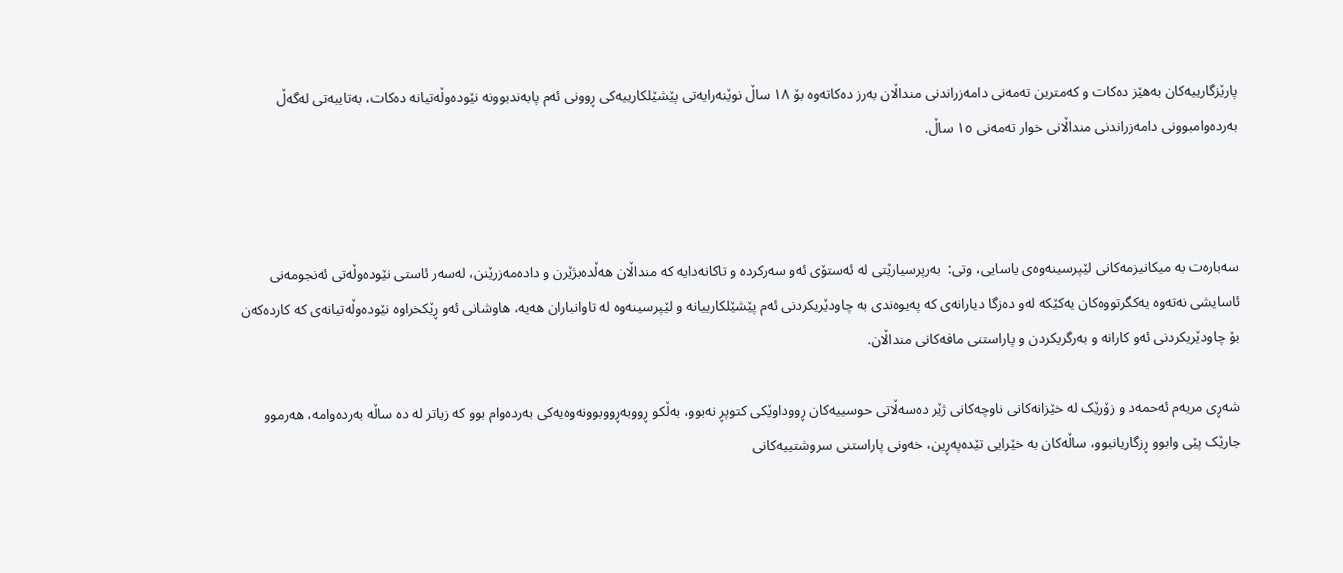پارێزگارییەکان بەهێز دەکات و کەمترین تەمەنی دامەزراندنی منداڵان بەرز دەکاتەوە بۆ ١٨ ساڵ نوێنەرایەتی پێشێلکارییەکی ڕوونی ئەم پابەندبوونە نێودەوڵەتیانە دەکات، بەتایبەتی لەگەڵ بەردەوامبوونی دامەزراندنی منداڵانی خوار تەمەنی ١٥ ساڵ.



سەبارەت بە میکانیزمەکانی لێپرسینەوەی یاسایی، وتی:  بەرپرسیارێتی لە ئەستۆی ئەو سەرکردە و تاکانەدایە کە منداڵان هەڵدەبژێرن و دادەمەزرێنن، لەسەر ئاستی نێودەوڵەتی ئەنجومەنی ئاسایشی نەتەوە یەکگرتووەکان یەکێکە لەو دەزگا دیارانەی کە پەیوەندی بە چاودێریکردنی ئەم پێشێلکارییانە و لێپرسینەوە لە تاوانباران هەیە، هاوشانی ئەو ڕێکخراوە نێودەوڵەتیانەی کە کاردەکەن بۆ چاودێریکردنی ئەو کارانە و بەرگریکردن و پاراستنی مافەکانی منداڵان.

شەڕی مریەم ئەحمەد و زۆرێک لە خێزانەکانی ناوچەکانی ژێر دەسەڵاتی حوسییەکان ڕووداوێکی کتوپڕ نەبوو، بەڵکو ڕووبەڕووبوونەوەیەکی بەردەوام بوو کە زیاتر لە دە ساڵە بەردەوامە، هەرموو جارێک پێی وابوو ڕزگاریانبوو، ساڵەکان بە خێرایی تێدەپەڕین، خەونی پاراستنی سروشتییەکانی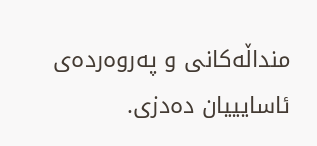منداڵەکانی و پەروەردەی ئاسایییان دەدزی.